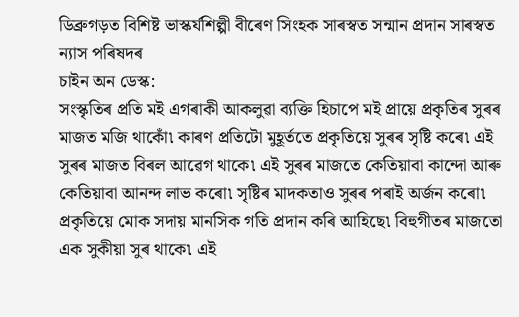ডিব্ৰুগড়ত বিশিষ্ট ভাস্কৰ্যশিল্পী বীৰেণ সিংহক সাৰস্বত সন্মান প্ৰদান সাৰস্বত ন্যাস পৰিষদৰ
চাইন অন ডেস্ক:
সংস্কৃতিৰ প্ৰতি মই এগৰাকী আকলুৱা ব্যক্তি হিচাপে মই প্ৰায়ে প্ৰকৃতিৰ সুৰৰ মাজত মজি থাকোঁ৷ কাৰণ প্ৰতিটো মুহূৰ্ততে প্ৰকৃতিয়ে সুৰৰ সৃষ্টি কৰে৷ এই সুৰৰ মাজত বিৰল আৱেগ থাকে৷ এই সুৰৰ মাজতে কেতিয়াবা কান্দো আৰু কেতিয়াবা আনন্দ লাভ কৰো৷ সৃষ্টিৰ মাদকতাও সুৰৰ পৰাই অৰ্জন কৰো৷ প্ৰকৃতিয়ে মোক সদায় মানসিক গতি প্ৰদান কৰি আহিছে৷ বিহুগীতৰ মাজতো এক সুকীয়া সুৰ থাকে৷ এই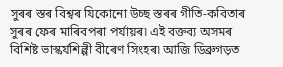সুৰৰ স্তৰ বিশ্বৰ যিকোনো উচ্ছ স্তৰৰ গীতি-কবিতাৰ সুৰৰ ফেৰ মাৰিবপৰা পৰ্যায়ৰ৷ এই বক্তব্য অসমৰ বিশিষ্ট ভাস্কৰ্যশিল্পী বীৰেণ সিংহৰ৷ আজি ডিব্ৰুগড়ত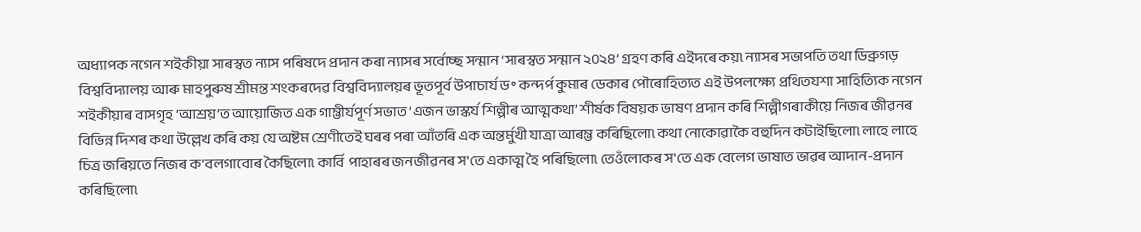অধ্যাপক নগেন শইকীয়া সাৰস্বত ন্যাস পৰিষদে প্ৰদান কৰা ন্যাসৰ সৰ্বোচ্ছ সন্মান ‘সাৰস্বত সন্মান ২০২৪’ গ্ৰহণ কৰি এইদৰে কয়৷ ন্যাসৰ সভাপতি তথা ডিব্ৰুগড় বিশ্ববিদ্যালয় আৰু মাহপুৰুষ শ্ৰীমন্ত শংকৰদেৱ বিশ্ববিদ্যালয়ৰ ভূতপূৰ্ব উপাচাৰ্য ড॰ কন্দৰ্প কুমাৰ ডেকাৰ পৌৰোহিত্যত এই উপলক্ষ্যে প্ৰথিতযশা সাহিত্যিক নগেন শইকীয়াৰ বাসগৃহ ‘আশ্ৰয়’ত আয়োজিত এক গাম্ভীৰ্যপূৰ্ণ সভাত ‘এজন ভাস্কৰ্য শিল্পীৰ আত্মকথা’ শীৰ্ষক বিষয়ক ভাষণ প্ৰদান কৰি শিল্পীগৰাকীয়ে নিজৰ জীৱনৰ বিভিন্ন দিশৰ কথা উল্লেখ কৰি কয় যে অষ্টম শ্ৰেণীতেই ঘৰৰ পৰা আঁতৰি এক অন্তৰ্মুখী যাত্ৰা আৰম্ভ কৰিছিলো৷ কথা নোকোৱাকৈ বহুদিন কটাইছিলো৷ লাহে লাহে চিত্ৰ জৰিয়তে নিজৰ ক’বলগাবোৰ কৈছিলো৷ কাৰ্বি পাহাৰৰ জনজীৱনৰ স’তে একাত্ম হৈ পৰিছিলো৷ তেওঁলোকৰ স’তে এক বেলেগ ভাষাত ভাৱৰ আদান-প্ৰদান কৰিছিলো৷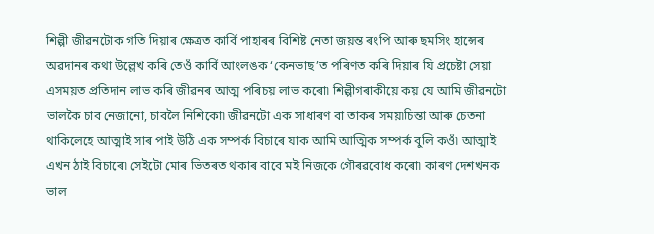শিল্পী জীৱনটোক গতি দিয়াৰ ক্ষেত্ৰত কাৰ্বি পাহাৰৰ বিশিষ্ট নেতা জয়ন্ত ৰংপি আৰু ছমসিং হান্সেৰ অৱদানৰ কথা উল্লেখ কৰি তেওঁ কাৰ্বি আংলঙক ‘কেনভাছ’ত পৰিণত কৰি দিয়াৰ যি প্ৰচেষ্টা সেয়া এসময়ত প্ৰতিদান লাভ কৰি জীৱনৰ আত্ম পৰিচয় লাভ কৰো৷ শিল্পীগৰাকীয়ে কয় যে আমি জীৱনটো ভালকৈ চাব নেজানো, চাবলৈ নিশিকো৷ জীৱনটো এক সাধাৰণ বা তাকৰ সময়৷চিন্তা আৰু চেতনা থাকিলেহে আত্মাই সাৰ পাই উঠি এক সম্পৰ্ক বিচাৰে যাক আমি আত্মিক সম্পৰ্ক বুলি কওঁ৷ আত্মাই এখন ঠাই বিচাৰে৷ সেইটো মোৰ ভিতৰত থকাৰ বাবে মই নিজকে গৌৰৱবোধ কৰো৷ কাৰণ দেশখনক ভাল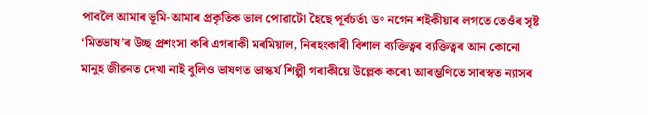পাবলৈ আমাৰ ভূমি-আমাৰ প্ৰকৃতিক ভাল পোৱাটো হৈছে পূৰ্বচৰ্ত৷ ড॰ নগেন শইকীয়াৰ লগতে তেওঁৰ সৃষ্ট ‘মিতভাষ’ৰ উচ্ছ প্ৰশংসা কৰি এগৰাকী মৰমিয়াল, নিৰহংকাৰী বিশাল ব্যক্তিত্বৰ ব্যক্তিত্বৰ আন কোনো মানুহ জীৱনত দেখা নাই বুলিও ভাষণত ভাস্কৰ্য শিল্পী গৰাকীয়ে উল্লেক কৰে৷ আৰম্ভণিতে সাৰস্বত ন্যাসৰ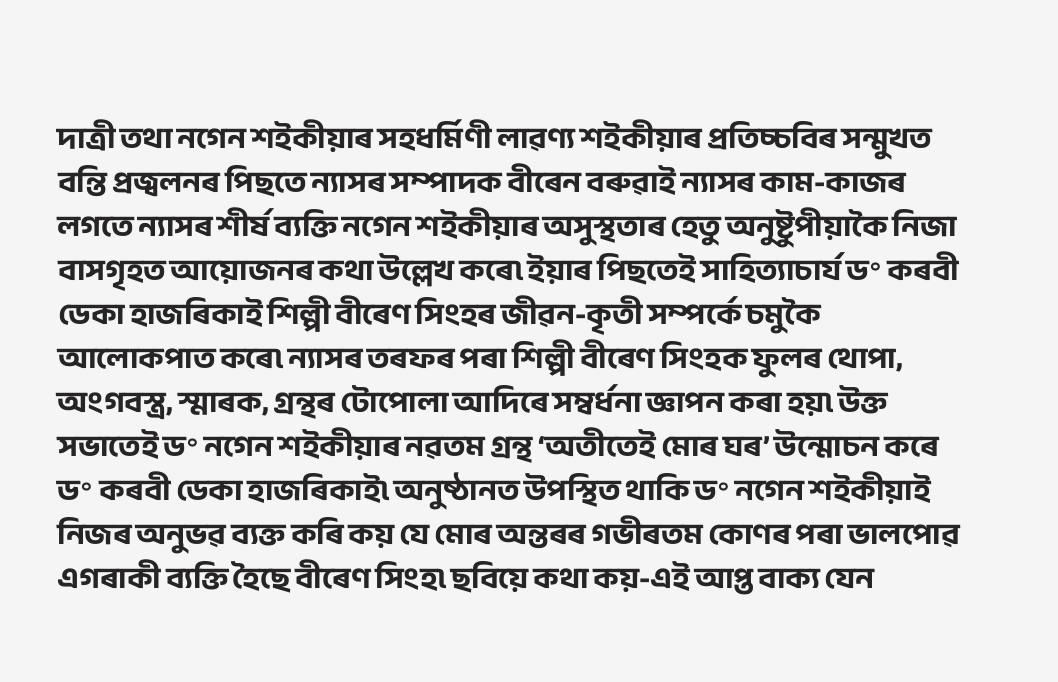দাত্ৰী তথা নগেন শইকীয়াৰ সহধৰ্মিণী লাৱণ্য শইকীয়াৰ প্ৰতিচ্চবিৰ সন্মুখত বন্তি প্ৰজ্বলনৰ পিছতে ন্যাসৰ সম্পাদক বীৰেন বৰুৱাই ন্যাসৰ কাম-কাজৰ লগতে ন্যাসৰ শীৰ্ষ ব্যক্তি নগেন শইকীয়াৰ অসুস্থতাৰ হেতু অনুষ্টুপীয়াকৈ নিজা বাসগৃহত আয়োজনৰ কথা উল্লেখ কৰে৷ ইয়াৰ পিছতেই সাহিত্যাচাৰ্য ড॰ কৰবী ডেকা হাজৰিকাই শিল্পী বীৰেণ সিংহৰ জীৱন-কৃতী সম্পৰ্কে চমুকৈ আলোকপাত কৰে৷ ন্যাসৰ তৰফৰ পৰা শিল্পী বীৰেণ সিংহক ফুলৰ থোপা, অংগবস্ত্ৰ, স্মাৰক, গ্ৰন্থৰ টোপোলা আদিৰে সম্বৰ্ধনা জ্ঞাপন কৰা হয়৷ উক্ত সভাতেই ড॰ নগেন শইকীয়াৰ নৱতম গ্ৰন্থ ‘অতীতেই মোৰ ঘৰ’ উন্মোচন কৰে ড॰ কৰবী ডেকা হাজৰিকাই৷ অনুষ্ঠানত উপস্থিত থাকি ড॰ নগেন শইকীয়াই নিজৰ অনুভৱ ব্যক্ত কৰি কয় যে মোৰ অন্তৰৰ গভীৰতম কোণৰ পৰা ভালপোৱ এগৰাকী ব্যক্তি হৈছে বীৰেণ সিংহ৷ ছবিয়ে কথা কয়-এই আপ্ত বাক্য যেন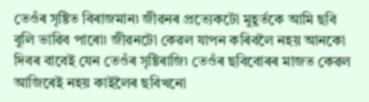তেওঁৰ সৃষ্টিত বিৰাজমান৷ জীৱনৰ প্ৰত্যেকটো মুহূৰ্তকে আমি ছবি বুলি ভাৱিব পাৰো৷ জীৱনটো কেৱল যাপন কৰিবলৈ নহয় আনকো দিবৰ বাবেই যেন তেওঁৰ সৃষ্টিৰাজি৷ তেওঁৰ ছবিবোৰৰ মাজত কেৱল আজিৰেই নহয় কাইলৈৰ ছবিখনো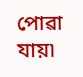পোৱা যায়৷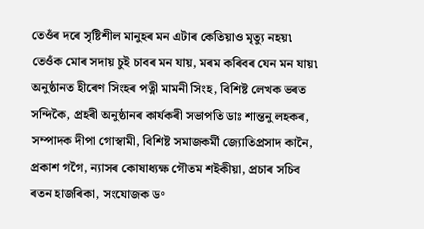তেওঁৰ দৰে সৃষ্টিশীল মানুহৰ মন এটাৰ কেতিয়াও মৃত্যু নহয়৷ তেওঁক মোৰ সদায় চুই চাবৰ মন যায়, মৰম কৰিবৰ যেন মন যায়৷ অনুষ্ঠানত হীৰেণ সিংহৰ পত্নী মামনী সিংহ, বিশিষ্ট লেখক ভৰত সন্দিকৈ, প্ৰহৰী অনুষ্ঠানৰ কাৰ্যকৰী সভাপতি ডাঃ শান্তনু লহকৰ, সম্পাদক দীপা গোস্বামী, বিশিষ্ট সমাজকৰ্মী জ্যোতিপ্ৰসাদ কানৈ, প্ৰকাশ গগৈ, ন্যাসৰ কোষাধ্যক্ষ গৌতম শইকীয়া, প্ৰচাৰ সচিব ৰতন হাজৰিকা, সংযোজক ড॰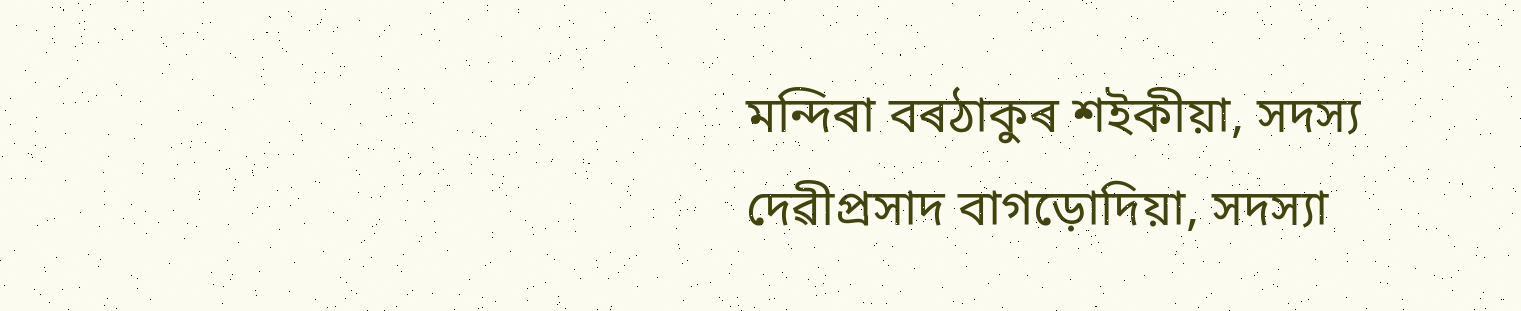মন্দিৰা বৰঠাকুৰ শইকীয়া, সদস্য দেৱীপ্ৰসাদ বাগড়োদিয়া, সদস্যা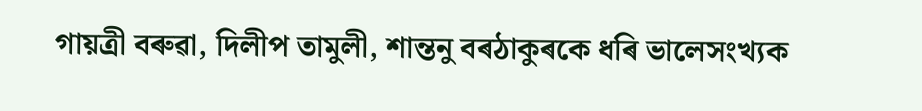গায়ত্ৰী বৰুৱা, দিলীপ তামুলী, শান্তনু বৰঠাকুৰকে ধৰি ভালেসংখ্যক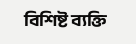বিশিষ্ট ব্যক্তি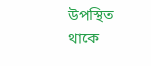উপস্থিত থাকে